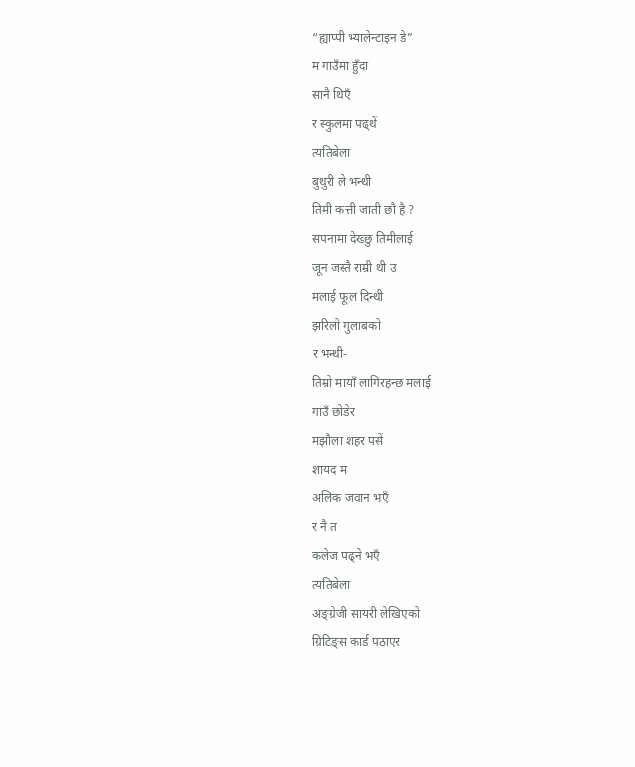“ह्याप्पी भ्यालेन्टाइन डे”
म गाउँमा हुँदा
सानै थिएँ
र स्कुलमा पढ्थें
त्यतिबेला
बुथुरी ले भन्थी
तिमी कत्ती जाती छौ है ?
सपनामा देख्छु तिमीलाई
जून जस्तै राम्री थी उ
मलाई फूल दिन्थी
झरिलो गुलाबको
र भन्थी-
तिम्रो मायाँ लागिरहन्छ मलाई
गाउँ छोडेर
मझौला शहर पसें
शायद म
अलिक जवान भएँ
र नै त
कलेज पढ्ने भएँ
त्यतिबेला
अङ्ग्रेजी सायरी लेखिएको
ग्रिटिङ्स कार्ड पठाएर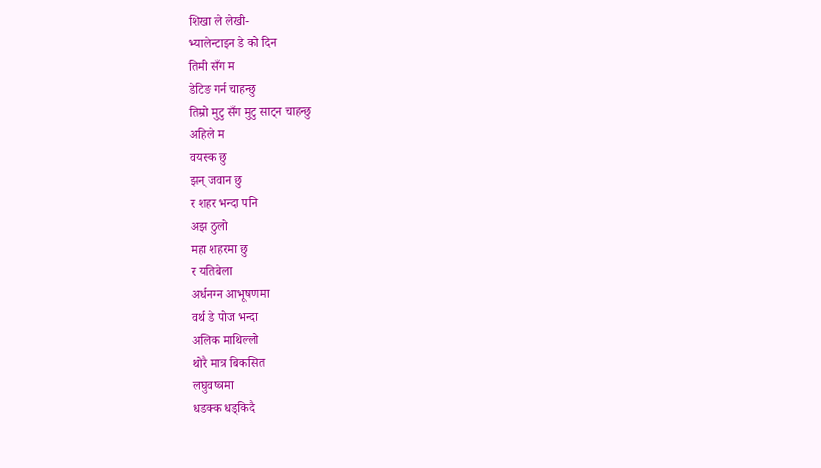शिखा ले लेखी-
भ्यालेन्टाइन डे को दिन
तिमी सँग म
डेटिङ गर्न चाहन्छु
तिम्रो मुटु सँग मुटु साट्न चाहन्छु
अहिले म
वयस्क छु
झन् जवान छु
र शहर भन्दा पनि
अझ ठुलो
महा शहरमा छु
र यतिबेला
अर्धनग्न आभूषणमा
वर्थ डे पोज भन्दा
अलिक माथिल्लो
थोरै मात्र बिकसित
लघुवष्त्रमा
धडक्क धड्किदै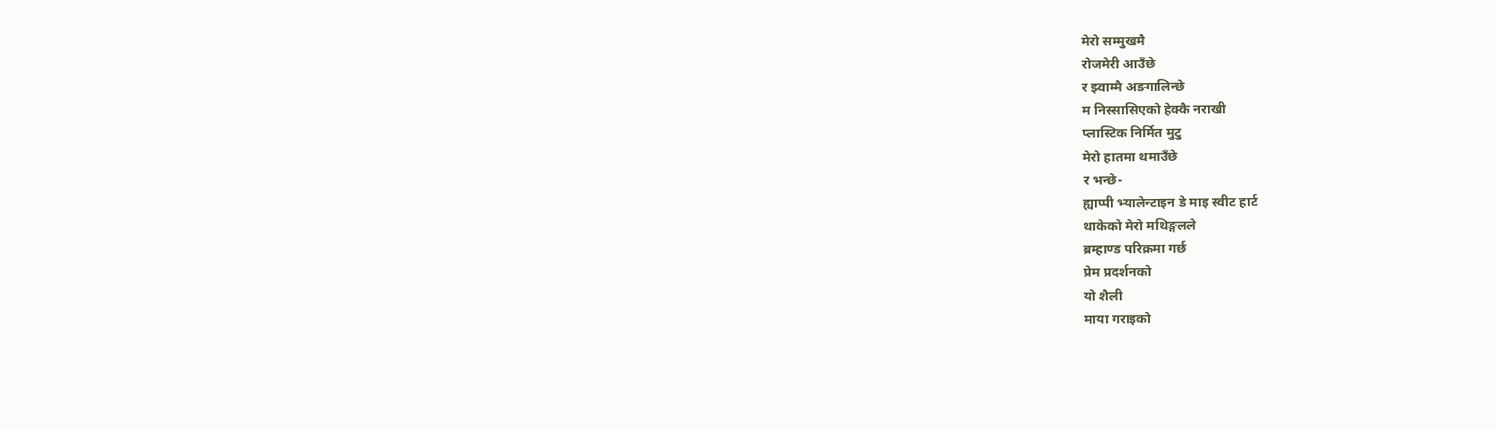मेरो सम्मुखमै
रोजमेरी आउँछे
र झ्वाम्मै अङगालिन्छे
म निस्सासिएको हेक्कै नराखी
प्लास्टिक निर्मित मुटु
मेरो हातमा थमाउँछे
र भन्छे-
ह्याप्पी भ्यालेन्टाइन डे माइ स्वीट हार्ट
थाकेको मेरो मथिङ्गलले
ब्रम्हाण्ड परिक्रमा गर्छ
प्रेम प्रदर्शनको
यो शैली
माया गराइको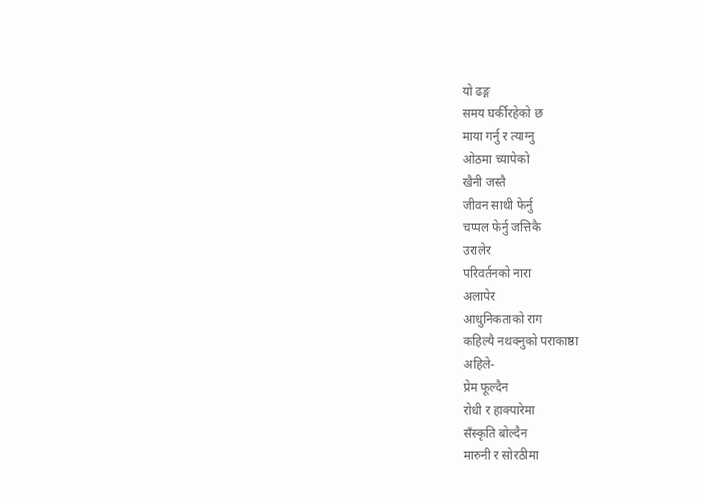यो ढङ्ग
समय घर्कीरहेको छ
माया गर्नु र त्याग्नु
ओठमा च्यापेको
खैनी जस्तै
जीवन साथी फेर्नु
चप्पल फेर्नु जत्तिकै
उरालेर
परिवर्तनको नारा
अलापेर
आधुनिकताको राग
कहिल्यै नथक्नुको पराकाष्ठा
अहिले-
प्रेम फूल्दैन
रोधी र हाक्पारेमा
सँस्कृति बोल्दैन
मारुनी र सोरठीमा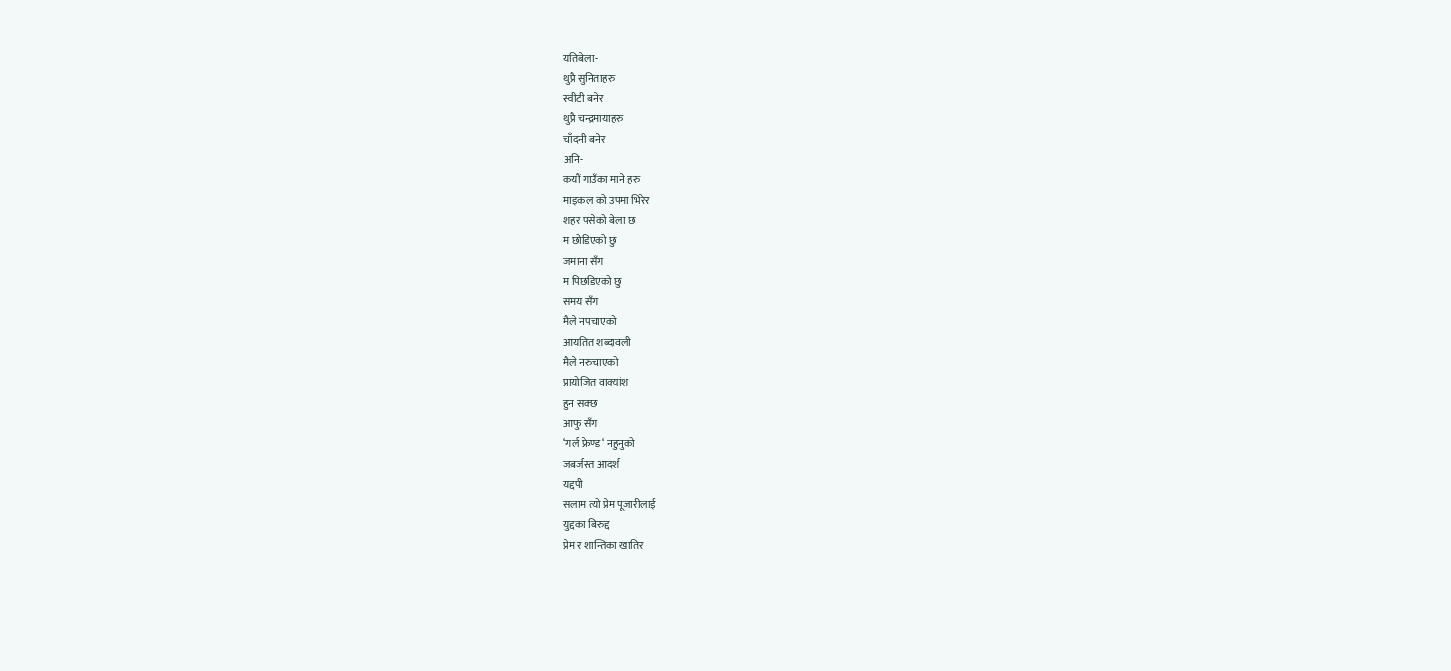यतिबेला-
थुप्रै सुनिताहरु
स्वीटी बनेर
थुप्रै चन्द्रमायाहरु
चाँदनी बनेर
अनि-
कयौं गाउँका माने हरु
माइकल को उपमा भिरेर
शहर पसेको बेला छ
म छोडिएको छु
जमाना सँग
म पिछडिएको छु
समय सँग
मैले नपचाएको
आयतित शब्दावली
मैले नरुचाएको
प्रायोजित वाक्यांश
हुन सक्छ
आफु सँग
‘गर्ल फ्रेण्ड‘ नहुनुको
जबर्जस्त आदर्श
यद्दपी
सलाम त्यो प्रेम पूजारीलाई
युद्दका बिरुद्द
प्रेम र शान्तिका खातिर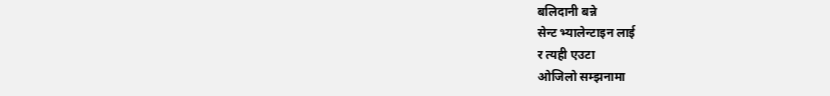बलिदानी बन्ने
सेन्ट भ्यालेन्टाइन लाई
र त्यही एउटा
ओजिलो सम्झनामा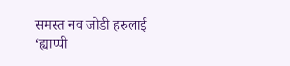समस्त नव जोडी हरुलाई
‘ह्याप्पी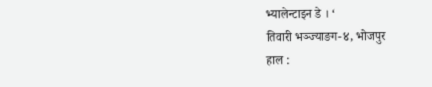भ्यालेन्टाइन डे । ‘
तिवारी भञ्ज्याङग-४, भोजपुर
हाल :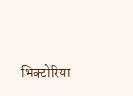भिक्टोरिया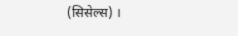(सिसेल्स) ।